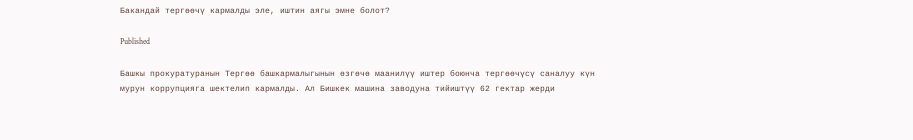Бакандай тергөөчү кармалды эле, иштин аягы эмне болот?

Published

Башкы прокуратуранын Тергөө башкармалыгынын өзгөчө маанилүү иштер боюнча тергөөчүсү саналуу күн мурун коррупцияга шектелип кармалды. Ал Бишкек машина заводуна тийиштүү 62 гектар жерди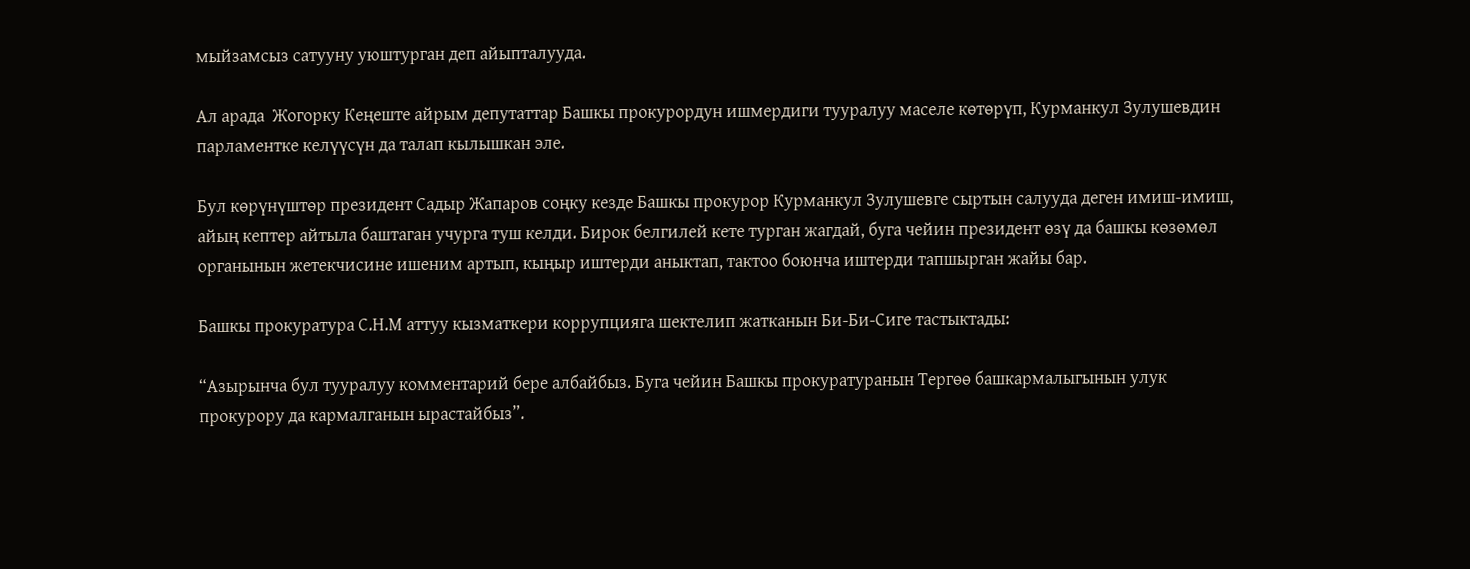мыйзамсыз сатууну уюштурган деп айыпталууда.

Ал арада  Жогорку Кеңеште айрым депутаттар Башкы прокурордун ишмердиги тууралуу маселе көтөрүп, Курманкул Зулушевдин парламентке келүүсүн да талап кылышкан эле.

Бул көрүнүштөр президент Садыр Жапаров соңку кезде Башкы прокурор Курманкул Зулушевге сыртын салууда деген имиш-имиш, айың кептер айтыла баштаган учурга туш келди. Бирок белгилей кете турган жагдай, буга чейин президент өзү да башкы көзөмөл органынын жетекчисине ишеним артып, кыңыр иштерди аныктап, тактоо боюнча иштерди тапшырган жайы бар.

Башкы прокуратура С.Н.М аттуу кызматкери коррупцияга шектелип жатканын Би-Би-Сиге тастыктады:

“Азырынча бул тууралуу комментарий бере албайбыз. Буга чейин Башкы прокуратуранын Тергөө башкармалыгынын улук прокурору да кармалганын ырастайбыз”.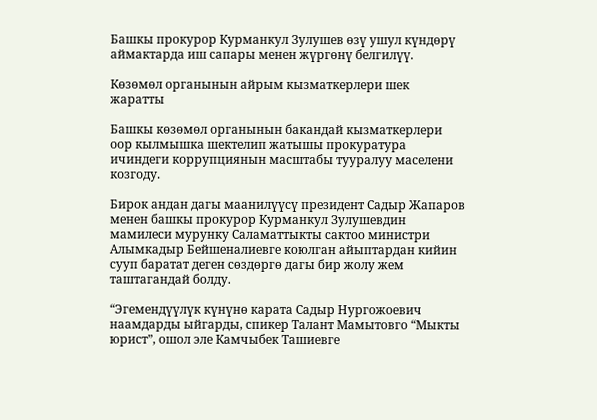Башкы прокурор Курманкул Зулушев өзү ушул күндөрү аймактарда иш сапары менен жүргөнү белгилүү.

Көзөмөл органынын айрым кызматкерлери шек жаратты

Башкы көзөмөл органынын бакандай кызматкерлери оор кылмышка шектелип жатышы прокуратура ичиндеги коррупциянын масштабы тууралуу маселени козгоду.

Бирок андан дагы маанилүүсү президент Садыр Жапаров менен башкы прокурор Курманкул Зулушевдин мамилеси мурунку Саламаттыкты сактоо министри Алымкадыр Бейшеналиевге коюлган айыптардан кийин сууп баратат деген сөздөргө дагы бир жолу жем таштагандай болду.

“Эгемендүүлүк күнүнө карата Садыр Нургожоевич наамдарды ыйгарды, спикер Талант Мамытовго “Мыкты юрист”, ошол эле Камчыбек Ташиевге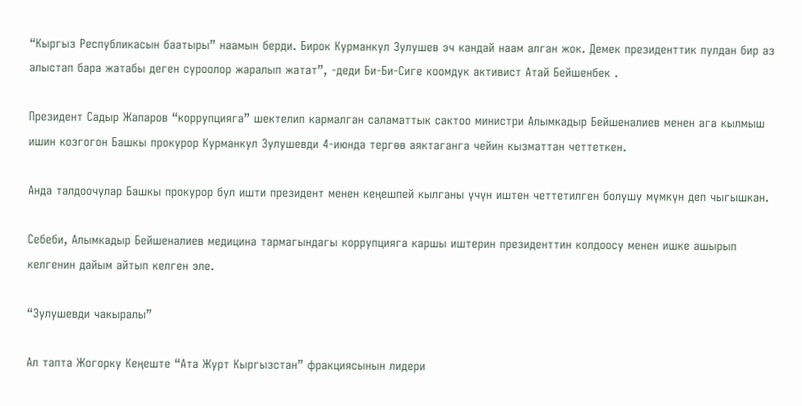“Кыргыз Республикасын баатыры” наамын берди. Бирок Курманкул Зулушев эч кандай наам алган жок. Демек президенттик пулдан бир аз алыстап бара жатабы деген суроолор жаралып жатат”, -деди Би-Би-Сиге коомдук активист Атай Бейшенбек .

Президент Садыр Жапаров “коррупцияга” шектелип кармалган саламаттык сактоо министри Алымкадыр Бейшеналиев менен ага кылмыш ишин козгогон Башкы прокурор Курманкул Зулушевди 4-июнда тергөө аяктаганга чейин кызматтан четтеткен.

Анда талдоочулар Башкы прокурор бул ишти президент менен кеңешпей кылганы үчүн иштен четтетилген болушу мүмкүн деп чыгышкан.

Себеби, Алымкадыр Бейшеналиев медицина тармагындагы коррупцияга каршы иштерин президенттин колдоосу менен ишке ашырып келгенин дайым айтып келген эле.

“Зулушевди чакыралы”

Ал тапта Жогорку Кеңеште “Ата Журт Кыргызстан” фракциясынын лидери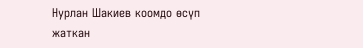Нурлан Шакиев коомдо өсүп жаткан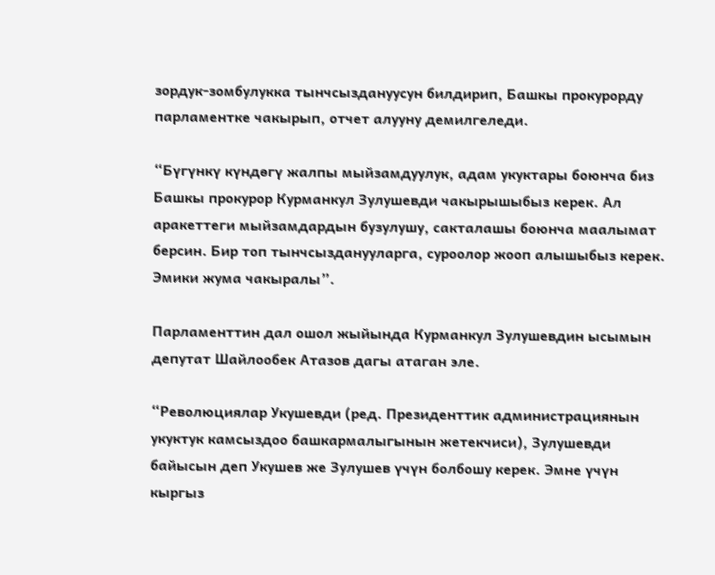зордук-зомбулукка тынчсыздануусун билдирип, Башкы прокурорду парламентке чакырып, отчет алууну демилгеледи.

“Бүгүнкү күндөгү жалпы мыйзамдуулук, адам укуктары боюнча биз Башкы прокурор Курманкул Зулушевди чакырышыбыз керек. Ал аракеттеги мыйзамдардын бузулушу, сакталашы боюнча маалымат берсин. Бир топ тынчсызданууларга, суроолор жооп алышыбыз керек. Эмики жума чакыралы”.

Парламенттин дал ошол жыйында Курманкул Зулушевдин ысымын депутат Шайлообек Атазов дагы атаган эле.

“Революциялар Укушевди (ред. Президенттик администрациянын укуктук камсыздоо башкармалыгынын жетекчиси), Зулушевди байысын деп Укушев же Зулушев үчүн болбошу керек. Эмне үчүн кыргыз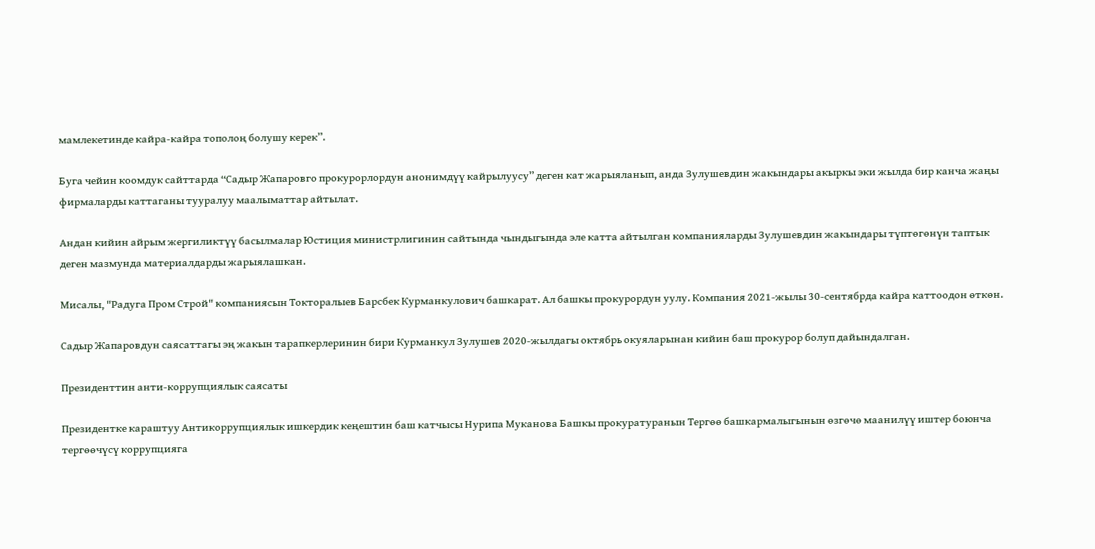мамлекетинде кайра-кайра тополоң болушу керек”.

Буга чейин коомдук сайттарда “Садыр Жапаровго прокурорлордун анонимдүү кайрылуусу” деген кат жарыяланып, анда Зулушевдин жакындары акыркы эки жылда бир канча жаңы фирмаларды каттаганы тууралуу маалыматтар айтылат.

Андан кийин айрым жергиликтүү басылмалар Юстиция министрлигинин сайтында чындыгында эле катта айтылган компанияларды Зулушевдин жакындары түптөгөнүн таптык деген мазмунда материалдарды жарыялашкан.

Мисалы, "Радуга Пром Строй" компаниясын Токторалыев Барсбек Курманкулович башкарат. Ал башкы прокурордун уулу. Компания 2021-жылы 30-сентябрда кайра каттоодон өткөн.

Садыр Жапаровдун саясаттагы эң жакын тарапкерлеринин бири Курманкул Зулушев 2020-жылдагы октябрь окуяларынан кийин баш прокурор болуп дайындалган.

Президенттин анти-коррупциялык саясаты

Президентке караштуу Антикоррупциялык ишкердик кеңештин баш катчысы Нурипа Муканова Башкы прокуратуранын Тергөө башкармалыгынын өзгөчө маанилүү иштер боюнча тергөөчүсү коррупцияга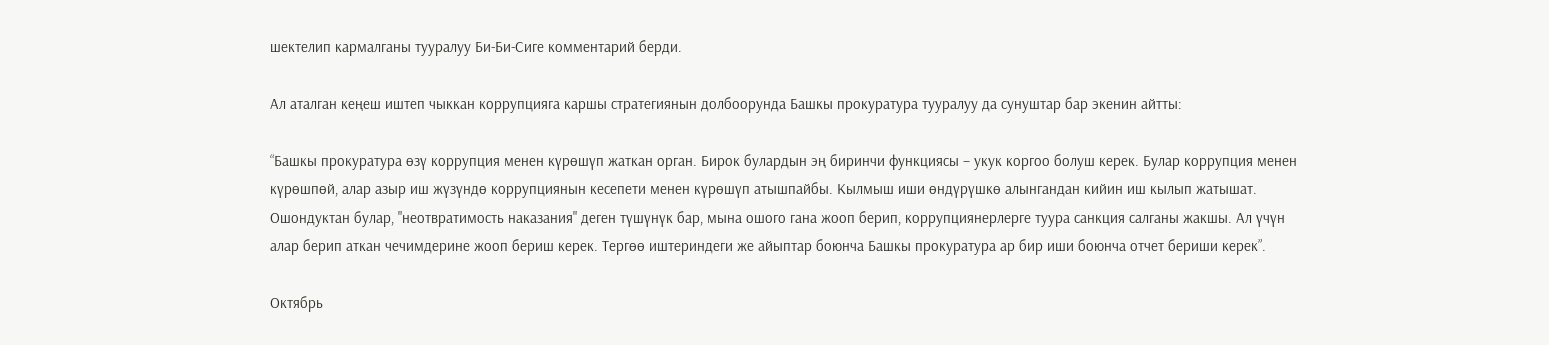шектелип кармалганы тууралуу Би-Би-Сиге комментарий берди.

Ал аталган кеңеш иштеп чыккан коррупцияга каршы стратегиянын долбоорунда Башкы прокуратура тууралуу да сунуштар бар экенин айтты:

“Башкы прокуратура өзү коррупция менен күрөшүп жаткан орган. Бирок булардын эң биринчи функциясы – укук коргоо болуш керек. Булар коррупция менен күрөшпөй, алар азыр иш жүзүндө коррупциянын кесепети менен күрөшүп атышпайбы. Кылмыш иши өндүрүшкө алынгандан кийин иш кылып жатышат. Ошондуктан булар, "неотвратимость наказания" деген түшүнүк бар, мына ошого гана жооп берип, коррупциянерлерге туура санкция салганы жакшы. Ал үчүн алар берип аткан чечимдерине жооп бериш керек. Тергөө иштериндеги же айыптар боюнча Башкы прокуратура ар бир иши боюнча отчет бериши керек”.

Октябрь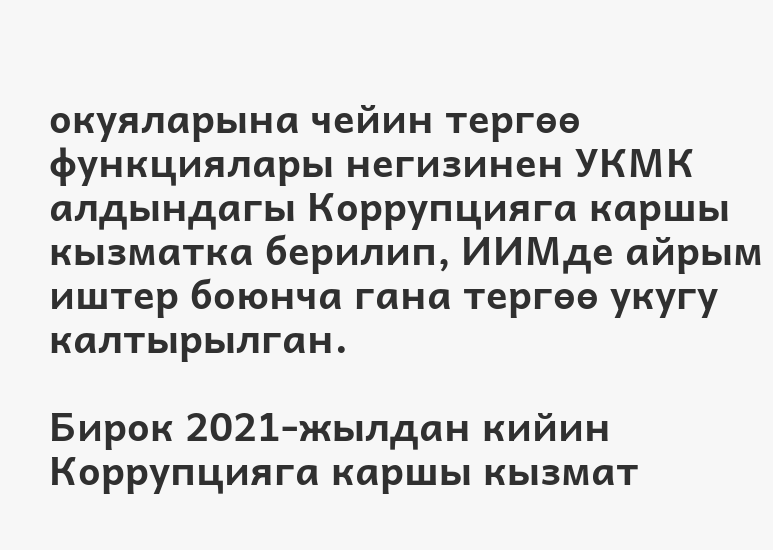окуяларына чейин тергөө функциялары негизинен УКМК алдындагы Коррупцияга каршы кызматка берилип, ИИМде айрым иштер боюнча гана тергөө укугу калтырылган.

Бирок 2021-жылдан кийин Коррупцияга каршы кызмат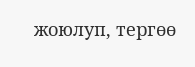жоюлуп, тергөө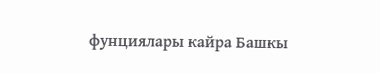фунциялары кайра Башкы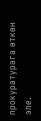прокуратурага өткөн эле.